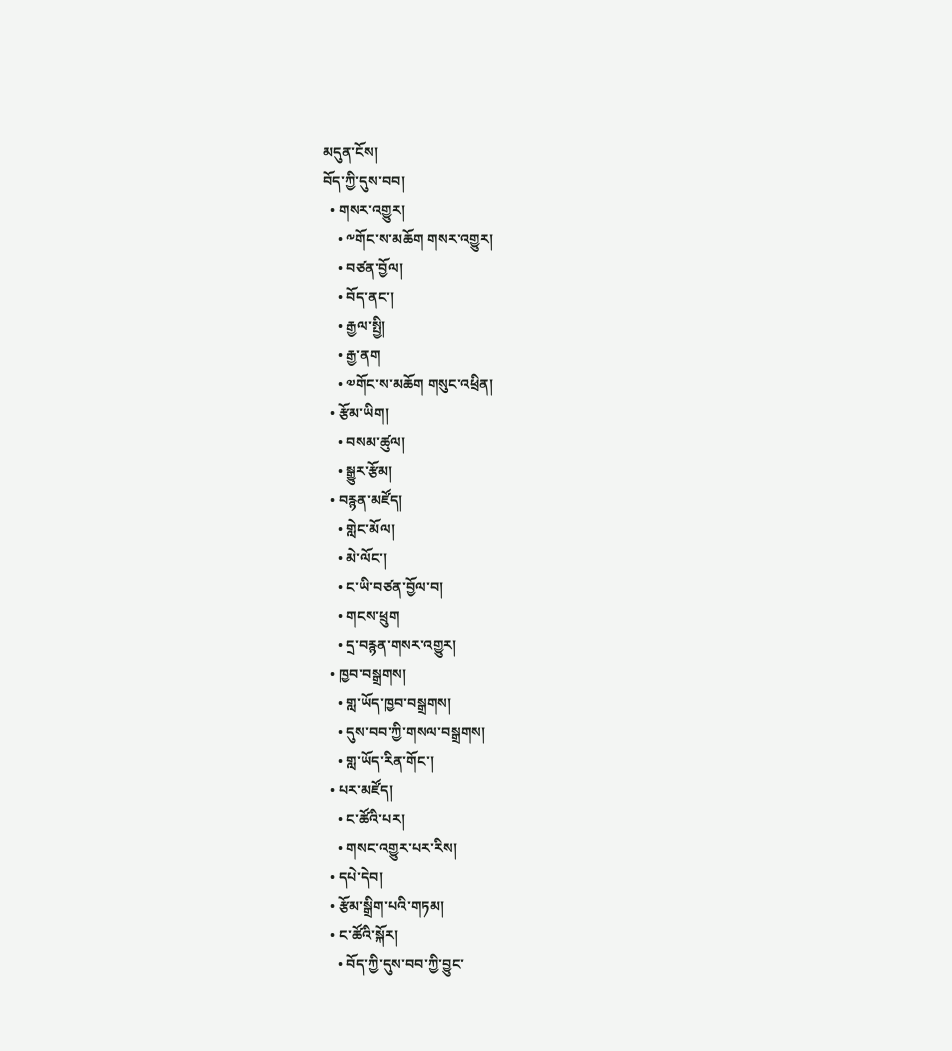མདུན་ངོས།
བོད་ཀྱི་དུས་བབ།
  • གསར་འགྱུར།
    • ༸གོང་ས་མཆོག གསར་འགྱུར།
    • བཙན་བྱོལ།
    • བོད་ནང་།
    • རྒྱལ་སྤྱི།
    • རྒྱ་ནག
    • ༧གོང་ས་མཆོག གསུང་འཕྲིན།
  • རྩོམ་ཡིག།
    • བསམ་ཚུལ།
    • སྒྱུར་རྩོམ།
  • བརྙན་མཛོད།
    • གླེང་མོལ།
    • མེ་ལོང་།
    • ང་ཡི་བཙན་བྱོལ་བ།
    • གངས་ཕྲུག
    • དྲ་བརྙན་གསར་འགྱུར།
  • ཁྱབ་བསྒྲགས།
    • གླ་ཡོད་ཁྱབ་བསྒྲགས།
    • དུས་བབ་ཀྱི་གསལ་བསྒྲགས།
    • གླ་ཡོད་རིན་གོང་།
  • པར་མཛོད།
    • ང་ཚོའི་པར།
    • གསང་འགྱུར་པར་རིས།
  • དཔེ་དེབ།
  • རྩོམ་སྒྲིག་པའི་གཏམ།
  • ང་ཚོའི་སྐོར།
    • བོད་ཀྱི་དུས་བབ་ཀྱི་བྱུང་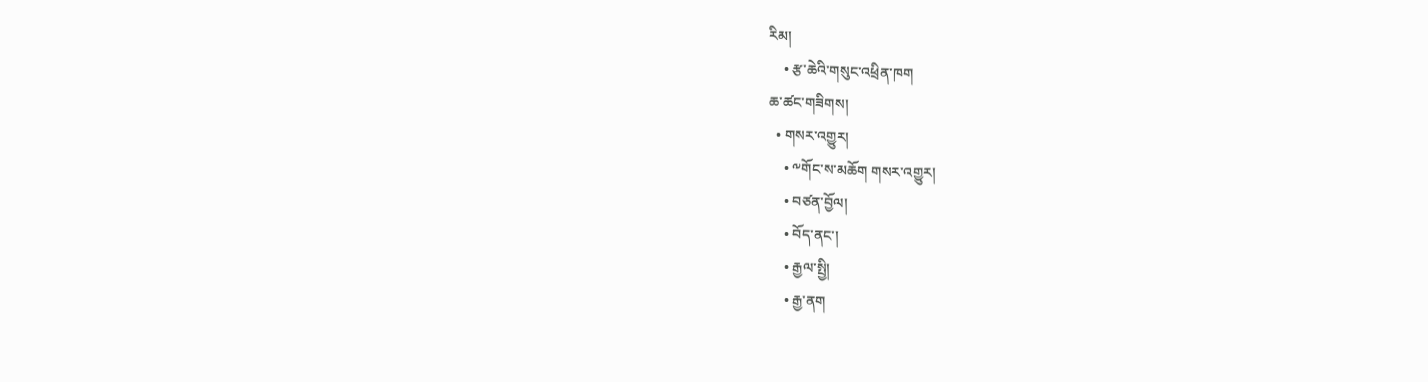རིམ།
    • རྩ་ཆེའི་གསུང་འཕྲིན་ཁག
ཆ་ཚང་གཟིགས།
  • གསར་འགྱུར།
    • ༸གོང་ས་མཆོག གསར་འགྱུར།
    • བཙན་བྱོལ།
    • བོད་ནང་།
    • རྒྱལ་སྤྱི།
    • རྒྱ་ནག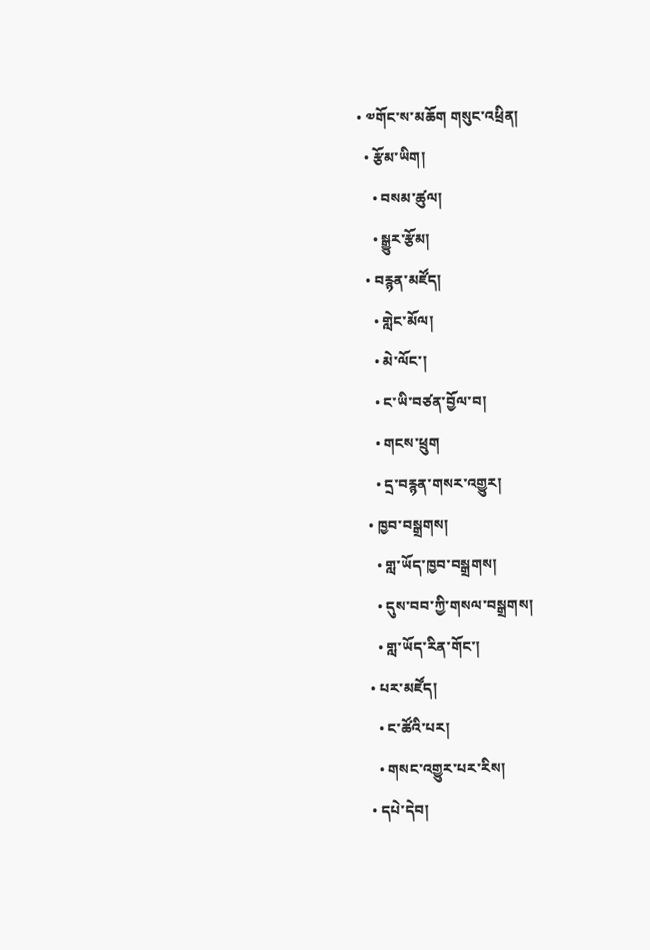• ༧གོང་ས་མཆོག གསུང་འཕྲིན།
  • རྩོམ་ཡིག།
    • བསམ་ཚུལ།
    • སྒྱུར་རྩོམ།
  • བརྙན་མཛོད།
    • གླེང་མོལ།
    • མེ་ལོང་།
    • ང་ཡི་བཙན་བྱོལ་བ།
    • གངས་ཕྲུག
    • དྲ་བརྙན་གསར་འགྱུར།
  • ཁྱབ་བསྒྲགས།
    • གླ་ཡོད་ཁྱབ་བསྒྲགས།
    • དུས་བབ་ཀྱི་གསལ་བསྒྲགས།
    • གླ་ཡོད་རིན་གོང་།
  • པར་མཛོད།
    • ང་ཚོའི་པར།
    • གསང་འགྱུར་པར་རིས།
  • དཔེ་དེབ།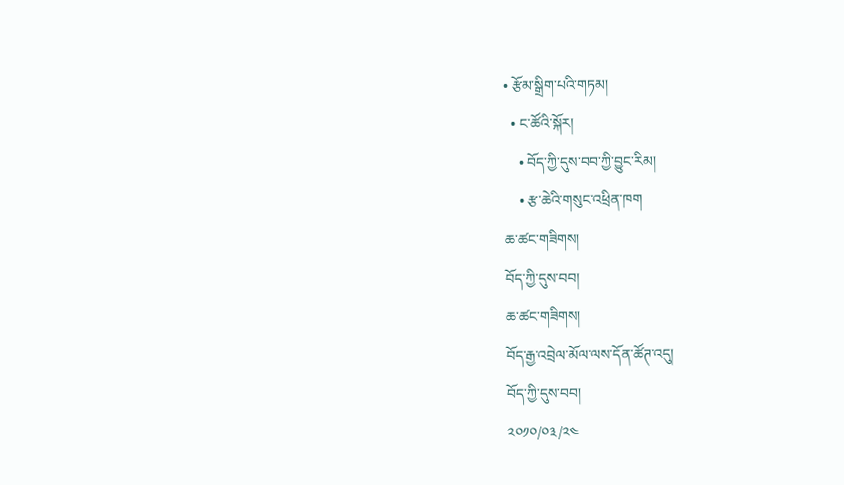• རྩོམ་སྒྲིག་པའི་གཏམ།
  • ང་ཚོའི་སྐོར།
    • བོད་ཀྱི་དུས་བབ་ཀྱི་བྱུང་རིམ།
    • རྩ་ཆེའི་གསུང་འཕྲིན་ཁག
ཆ་ཚང་གཟིགས།
བོད་ཀྱི་དུས་བབ།
ཆ་ཚང་གཟིགས།
བོད་རྒྱ་འབྲེལ་མོལ་ལས་དོན་ཚོཊ་འདུ།
བོད་ཀྱི་དུས་བབ།
༢༠༡༠/༠༣/༢༤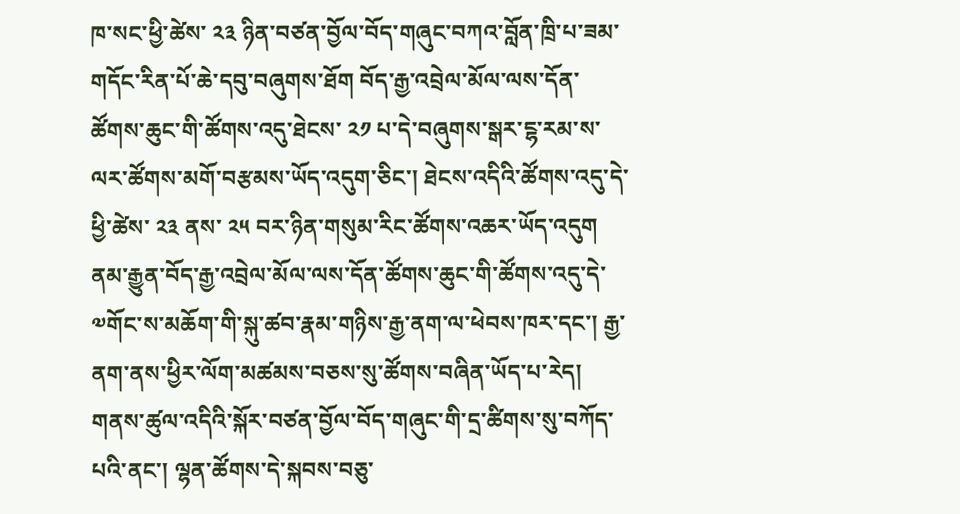ཁ་སང་ཕྱི་ཚེས་ ༢༣ ཉིན་བཙན་བྱོལ་བོད་གཞུང་བཀའ་བློན་ཁྲི་པ་ཟམ་གདོང་རིན་པོ་ཆེ་དབུ་བཞུགས་ཐོག བོད་རྒྱ་འབྲེལ་མོལ་ལས་དོན་ཚོགས་ཆུང་གི་ཚོགས་འདུ་ཐེངས་ ༢༡ པ་དེ་བཞུགས་སྒར་ངྷ་རམ་ས་ལར་ཚོགས་མགོ་བརྩམས་ཡོད་འདུག་ཅིང་། ཐེངས་འདིའི་ཚོགས་འདུ་དེ་ཕྱི་ཚེས་ ༢༣ ནས་ ༢༥ བར་ཉིན་གསུམ་རིང་ཚོགས་འཆར་ཡོད་འདུག ནམ་རྒྱུན་བོད་རྒྱ་འབྲེལ་མོལ་ལས་དོན་ཚོགས་ཆུང་གི་ཚོགས་འདུ་དེ་༧གོང་ས་མཆོག་གི་སྐུ་ཚབ་རྣམ་གཉིས་རྒྱ་ནག་ལ་ཕེབས་ཁར་དང་། རྒྱ་ནག་ནས་ཕྱིར་ལོག་མཚམས་བཅས་སུ་ཚོགས་བཞིན་ཡོད་པ་རེད།
གནས་ཚུལ་འདིའི་སྐོར་བཙན་བྱོལ་བོད་གཞུང་གི་དྲ་ཚིགས་སུ་བཀོད་པའི་ནང་། ལྷན་ཚོགས་དེ་སྐབས་བཅུ་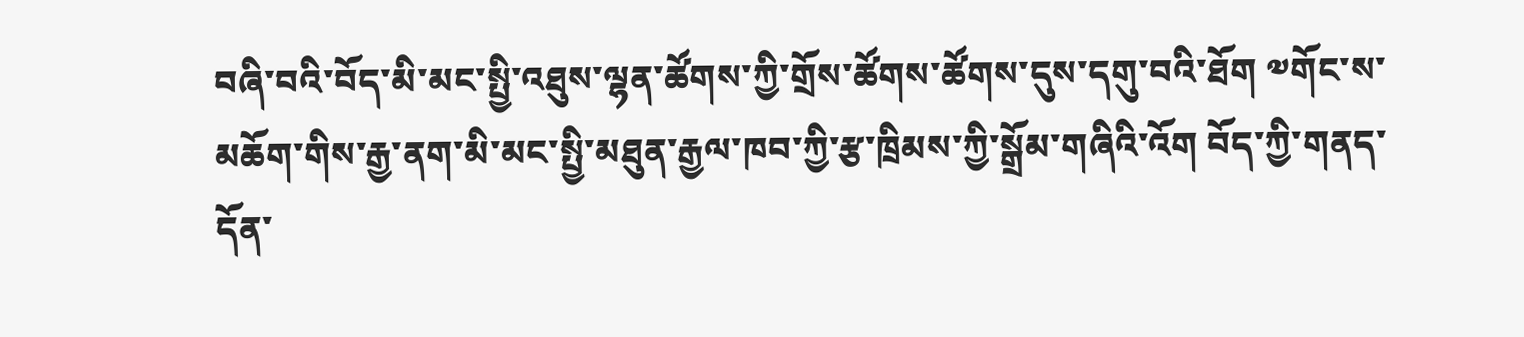བཞི་བའི་བོད་མི་མང་སྤྱི་འཐུས་ལྷན་ཚོགས་ཀྱི་གྲོས་ཚོགས་ཚོགས་དུས་དགུ་བའི་ཐོག ༧གོང་ས་མཆོག་གིས་རྒྱ་ནག་མི་མང་སྤྱི་མཐུན་རྒྱལ་ཁབ་ཀྱི་རྩ་ཁྲིམས་ཀྱི་སྒྲོམ་གཞིའི་འོག བོད་ཀྱི་གནད་དོན་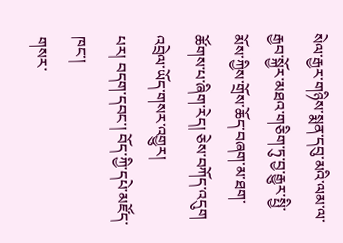སེལ་རྒྱར་གཉིས་སྨན་དབུ་མའི་ལམ་ལ་རྒྱབ་སྐྱོར་མཐའ་གཅིག་ཏུ་བྱ་རྒྱུར་སྤྱི་མོས་ཀྱིས་གྲོས་ཆོད་བཞག་མ་ཐག་ཚོགས་པ་ཞིག་རེད། ཅེས་བཀོད་འདུག
འབྲེལ་ཡོད་གསར་འགྱུར།
པར། བདག་དབང་། བོད་ཀྱི་དཔེ་མཛོད་ཁང་།
གསར་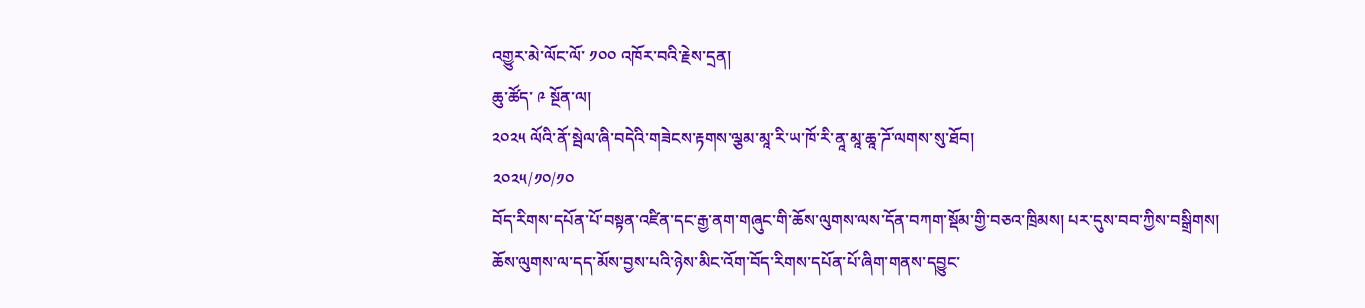འགྱུར་མེ་ལོང་ལོ་ ༡༠༠ འཁོར་བའི་རྗེས་དྲན།
ཆུ་ཚོད་ ༩ སྔོན་ལ།
༢༠༢༥ ལོའི་ནོ་སྦེལ་ཞི་བདེའི་གཟེངས་རྟགས་ལྕམ་མཱ་རི་ཡ་ཁོ་རི་ནཱ་མཱ་ཆཱ་ཌོ་ལགས་སུ་ཐོབ།
༢༠༢༥/༡༠/༡༠
བོད་རིགས་དཔོན་པོ་བསྟན་འཛིན་དང་རྒྱ་ནག་གཞུང་གི་ཆོས་ལུགས་ལས་དོན་བཀག་སྡོམ་གྱི་བཅའ་ཁྲིམས། པར་དུས་བབ་ཀྱིས་བསྒྲིགས།
ཆོས་ལུགས་ལ་དད་མོས་བྱས་པའི་ཉེས་མིང་འོག་བོད་རིགས་དཔོན་པོ་ཞིག་གནས་དབྱུང་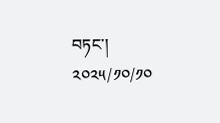བཏང་།
༢༠༢༥/༡༠/༡༠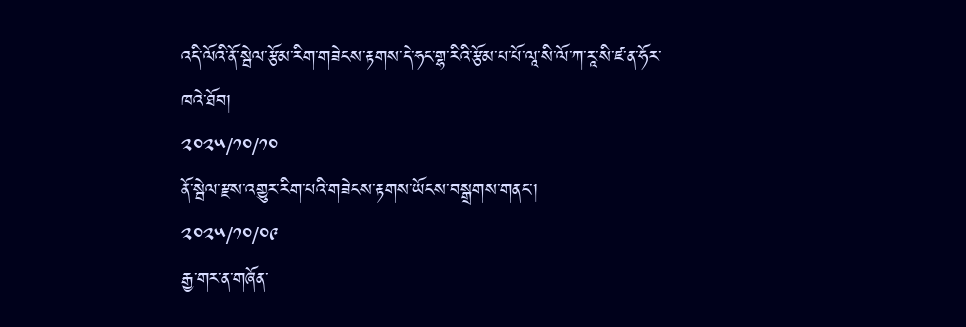འདི་ལོའི་ནོ་སྦེལ་རྩོམ་རིག་གཟེངས་རྟགས་དེ་ཧང་གྷ་རིའི་རྩོམ་པ་པོ་ལཱ་སི་ལོ་ཀ་རཱ་སི་ཛ་ན་ཧོར་ཁའེ་ཐོབ།
༢༠༢༥/༡༠/༡༠
ནོ་སྦེལ་རྫས་འགྱུར་རིག་པའི་གཟེངས་རྟགས་ཡོངས་བསྒྲགས་གནང་།
༢༠༢༥/༡༠/༠༩
རྒྱ་གར་ན་གཞོན་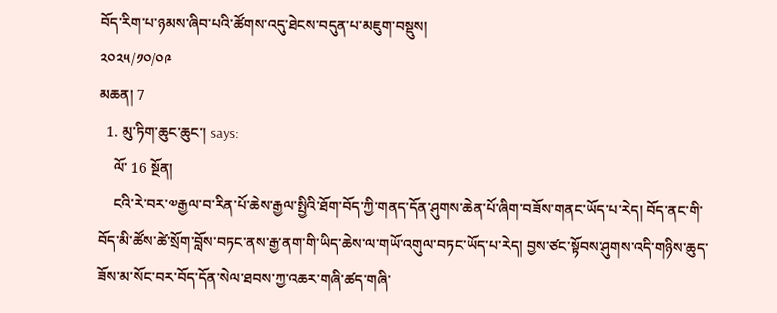བོད་རིག་པ་ཉམས་ཞིབ་པའི་ཚོགས་འདུ་ཐེངས་བདུན་པ་མཇུག་བསྡུས།
༢༠༢༥/༡༠/༠༩
མཆན། 7
  1. མུ་ཏིག་ཆུང་ཆུང་། says:
    ལོ་ 16 སྔོན།
    ངའི་རེ་བར་༧རྒྱལ་བ་རིན་པོ་ཆེས་རྒྱལ་སྤྱིའི་ཐོག་བོད་ཀྱི་གནད་དོན་ཤུགས་ཆེན་པོ་ཞིག་བཟོས་གནང་ཡོད་པ་རེད། བོད་ནང་གི་བོད་མི་ཚོས་ཚེ་སྲོག་བློས་བཏང་ནས་རྒྱ་ནག་གི་ཡིད་ཆེས་ལ་གཡོ་འགུལ་བཏང་ཡོད་པ་རེད། བྱས་ཙང་སྟོབས་ཤུགས་འདི་གཉིས་ཆུད་ཟོས་མ་སོང་བར་བོད་དོན་སེལ་ཐབས་ཀྱ་འཆར་གཞི་ཚད་གཞི་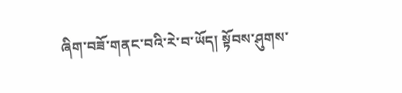ཞིག་བཟོ་གནང་བའི་རེ་བ་ཡོད། སྟོབས་ཤུགས་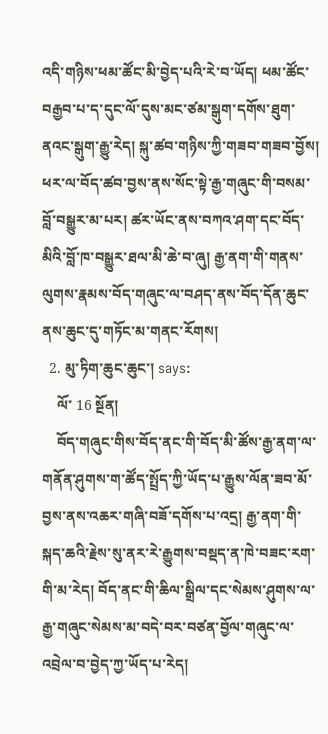འདི་གཉིས་ཕམ་ཚོང་མི་བྱེད་པའི་རེ་བ་ཡོད། ཕམ་ཚོང་བརྒྱབ་པ་ད་དུང་ལོ་དུས་མང་ཙམ་སྒུག་དགོས་ཐུག་ནའང་སྒུག་རྒྱུ་རེད། སྐུ་ཚབ་གཉིས་ཀྱི་གཟབ་གཟབ་བྱོས། ཕར་ལ་བོད་ཚབ་བྱས་ནས་སོང་སྟེ་རྒྱ་གཞུང་གི་བསམ་བློ་བསྒྱུར་མ་པར། ཚར་ཡོང་ནས་བཀའ་ཤག་དང་བོད་མིའི་བློ་ཁ་བསྒྱུར་ཐལ་མི་ཆེ་བ་ཞུ། རྒྱ་ནག་གི་གནས་ལུགས་རྣམས་བོད་གཞུང་ལ་བཤད་ནས་བོད་དོན་ཆུང་ནས་ཆུང་དུ་གཏོང་མ་གནང་རོགས།
  2. མུ་ཏིག་ཆུང་ཆུང་། says:
    ལོ་ 16 སྔོན།
    བོད་གཞུང་གིས་བོད་ནང་གི་བོད་མི་ཚོས་རྒྱ་ནག་ལ་གནོན་ཤུགས་ག་ཚོད་སྤྲོད་ཀྱི་ཡོད་པ་རྒྱུས་ལོན་ཟབ་མོ་བྱས་ནས་འཆར་གཞི་བཟོ་དགོས་པ་འདྲ། རྒྱ་ནག་གི་སྐད་ཆའི་རྗེས་སུ་ནར་རེ་རྒྱུགས་བསྡད་ན་ཁེ་བཟང་རག་གི་མ་རེད། བོད་ནང་གི་ཆིལ་སྒྲིལ་དང་སེམས་ཤུགས་ལ་རྒྱ་གཞུང་སེམས་མ་བདེ་བར་བཙན་བྱོལ་གཞུང་ལ་འབྲེལ་བ་བྱེད་ཀྱ་ཡོད་པ་རེད།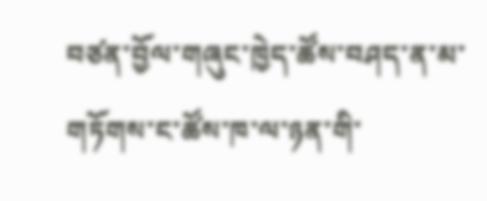བཙན་བྱོལ་གཞུང་ཁྱེད་ཚོས་བཤད་ན་མ་གཏོགས་ང་ཚོས་ཁ་ལ་ཉན་གི་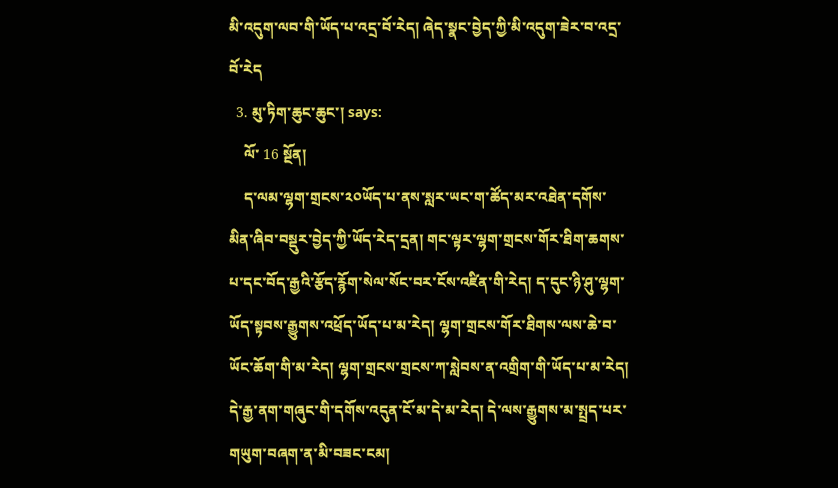མི་འདུག་ལབ་གི་ཡོད་པ་འདྲ་བོ་རེད། ཞེད་སྣང་བྱེད་ཀྱི་མི་འདུག་ཟེར་བ་འདྲ་བོ་རེད
  3. མུ་ཏིག་ཆུང་ཆུང་། says:
    ལོ་ 16 སྔོན།
    ད་ལམ་ལྷག་གྲངས་༢༠ཡོད་པ་ནས་སླར་ཡང་ག་ཚོད་མར་འཐེན་དགོས་མིན་ཞིབ་བསྡུར་བྱེད་ཀྱི་ཡོད་རེད་དྲན། གང་ལྟར་ལྷག་གྲངས་གོར་ཐིག་ཆགས་པ་དང་བོད་རྒྱའི་རྩོད་རྙོག་སེལ་སོང་བར་ངོས་འཛིན་གི་རེད། ད་དུང་ཉི་ཤུ་ལྷག་ཡོད་སྟབས་རྒྱུགས་འཕྲོད་ཡོད་པ་མ་རེད། ལྷག་གྲངས་གོར་ཐིགས་ལས་ཆེ་བ་ཡོང་ཆོག་གི་མ་རེད། ལྷག་གྲངས་གྲངས་ཀ་སླེབས་ན་འགྲིག་གི་ཡོད་པ་མ་རེད། དེ་རྒྱ་ནག་གཞུང་གི་དགོས་འདུན་ངོ་མ་དེ་མ་རེད། དེ་ལས་རྒྱུགས་མ་སྤྲད་པར་གཡུག་བཞག་ན་མི་བཟང་ངམ།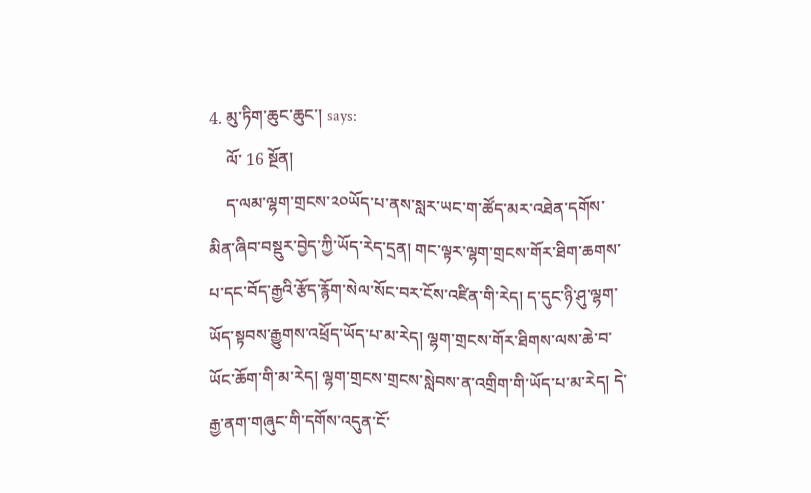4. མུ་ཏིག་ཆུང་ཆུང་། says:
    ལོ་ 16 སྔོན།
    ད་ལམ་ལྷག་གྲངས་༢༠ཡོད་པ་ནས་སླར་ཡང་ག་ཚོད་མར་འཐེན་དགོས་མིན་ཞིབ་བསྡུར་བྱེད་ཀྱི་ཡོད་རེད་དྲན། གང་ལྟར་ལྷག་གྲངས་གོར་ཐིག་ཆགས་པ་དང་བོད་རྒྱའི་རྩོད་རྙོག་སེལ་སོང་བར་ངོས་འཛིན་གི་རེད། ད་དུང་ཉི་ཤུ་ལྷག་ཡོད་སྟབས་རྒྱུགས་འཕྲོད་ཡོད་པ་མ་རེད། ལྷག་གྲངས་གོར་ཐིགས་ལས་ཆེ་བ་ཡོང་ཆོག་གི་མ་རེད། ལྷག་གྲངས་གྲངས་སླེབས་ན་འགྲིག་གི་ཡོད་པ་མ་རེད། དེ་རྒྱ་ནག་གཞུང་གི་དགོས་འདུན་ངོ་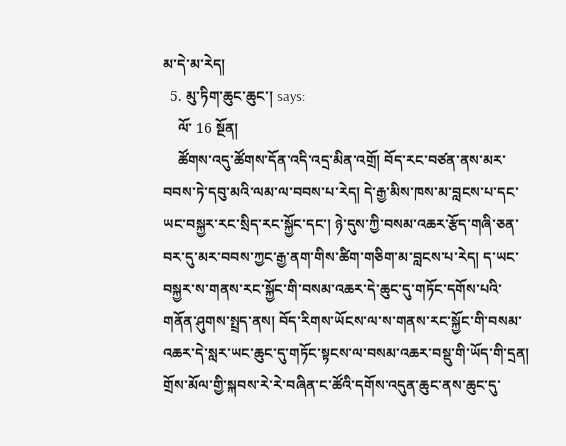མ་དེ་མ་རེད།
  5. མུ་ཏིག་ཆུང་ཆུང་། says:
    ལོ་ 16 སྔོན།
    ཚོགས་འདུ་ཚོགས་དོན་འདི་འདྲ་མིན་འགྲོ། བོད་རང་བཙན་ནས་མར་བབས་ཏེ་དབུ་མའི་ལམ་ལ་བབས་པ་རེད། དེ་རྒྱ་མིས་ཁས་མ་བླངས་པ་དང་ཡང་བསྐྱར་རང་སྲིད་རང་སྐྱོང་དང་། ཉེ་དུས་ཀྱི་བསམ་འཆར་རྩོད་གཞི་ཅན་བར་དུ་མར་བབས་ཀྱང་རྒྱ་ནག་གིས་ཚིག་གཅིག་མ་བླངས་པ་རེད། ད་ཡང་བསྐྱར་ས་གནས་རང་སྐྱོང་གི་བསམ་འཆར་དེ་ཆུང་དུ་གཏོང་དགོས་པའི་གནོན་ཤུགས་སྤྲད་ནས། བོད་རིགས་ཡོངས་ལ་ས་གནས་རང་སྐྱོང་གི་བསམ་འཆར་དེ་སླར་ཡང་ཆུང་དུ་གཏོང་སྟངས་ལ་བསམ་འཆར་བསྡུ་གི་ཡོད་གི་དྲན། གྲོས་མོལ་གྱི་སྐབས་རེ་རེ་བཞིན་ང་ཚོའི་དགོས་འདུན་ཆུང་ནས་ཆུང་དུ་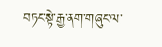བཏང་སྟེ་རྒྱ་ནག་གཞུང་ལ་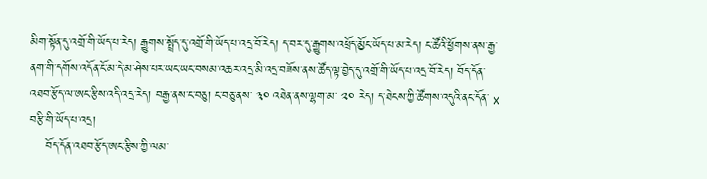མིག་སྟོན་དུ་འགྲོ་གི་ཡོད་པ་རེད། རྒྱུགས་སྤྲོད་དུ་འགྲོ་གི་ཡོད་པ་འདྲ་བོ་རེད། ད་བར་དུ་རྒྱུགས་འཕྲོད་མྱོང་ཡོད་པ་མ་རེད། ང་ཚོའི་ཕྱོགས་ནས་རྒྱ་ནག་གི་དགོས་འདོན་ངོ་མ་དེ་མ་ཤེས་པར་ཡང་ཡང་བསམ་འཆར་འདྲ་མི་འདྲ་བཟོས་ནས་ཚོད་ལྟ་བྱེད་དུ་འགྲོ་གི་ཡོད་པ་འདྲ་བོ་རེད། བོད་དོན་འཐབ་རྩོད་ལ་ཨང་རྩིས་འདི་འདྲ་རེད། བརྒྱ་ནས་ང་བཅུ། ང་བཅུ་ནས་ ༣༠ འཐེན་ནས་ལྷག་མ་ ༢༠ རེད། ད་ཐེངས་ཀྱི་ཚོགས་འདུའི་ནང་དོན་ x བརྩི་གི་ཡོད་པ་འདྲ།
    བོད་དོན་འཐབ་རྩོད་ཨང་རྩིས་ཀྱི་ལམ་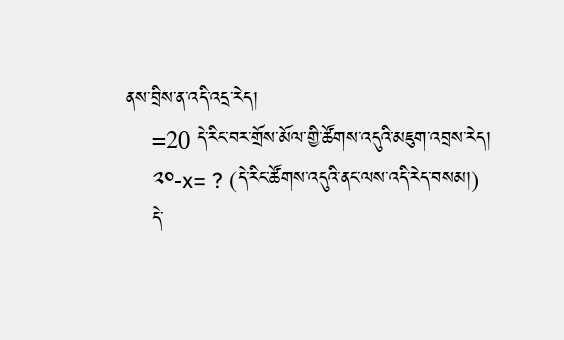ནས་བྲིས་ན་འདི་འདྲ་རེད།
    =20 དེ་རིང་བར་གྲོས་མོལ་གྱི་ཚོགས་འདུའི་མཇུག་འབྲས་རེད།
    ༢༠-x= ? (དེ་རིང་ཚོགས་འདུའི་ནང་ལས་འདི་རེད་བསམ།)
    དེ་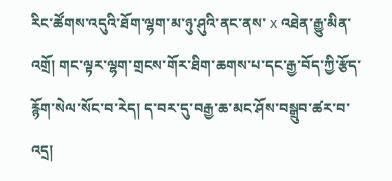རིང་ཚོགས་འདུའི་ཐོག་ལྷག་མ་ཉུ་ཤུའི་ནང་ནས་ x འཐེན་རྒྱུ་མིན་འགྲོ། གང་ལྟར་ལྷག་གྲངས་གོར་ཐིག་ཆགས་པ་དང་རྒྱ་བོད་ཀྱི་རྩོད་རྙོག་སེལ་སོང་བ་རེད། ད་བར་དུ་བརྒྱ་ཆ་མང་ཤོས་བསྒྲུབ་ཚར་བ་འདྲ།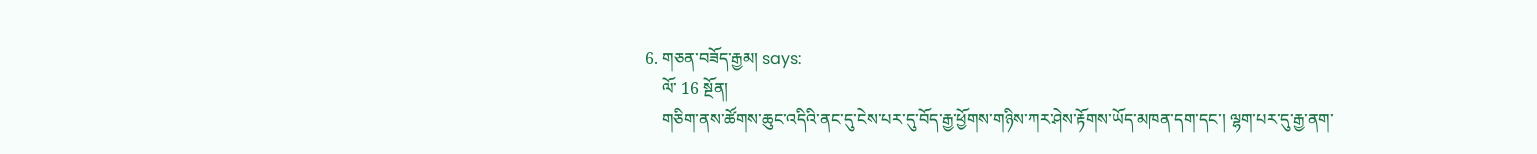6. གཅན་བཟོད་རྒྱམ། says:
    ལོ་ 16 སྔོན།
    གཅིག་ནས་ཚོགས་ཆུང་འདིའི་ནང་དུ་ངེས་པར་དུ་བོད་རྒྱ་ཕྱོགས་གཉིས་ཀར་ཤེས་རྟོགས་ཡོད་མཁན་དག་དང་། ལྷག་པར་དུ་རྒྱ་ནག་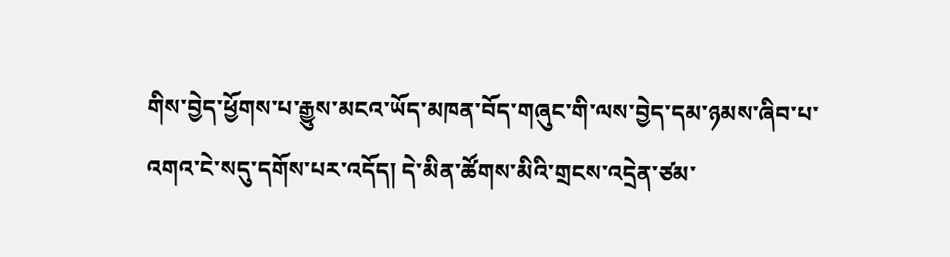གིས་བྱེད་ཕྱོགས་པ་རྒྱུས་མངའ་ཡོད་མཁན་བོད་གཞུང་གི་ལས་བྱེད་དམ་ཉམས་ཞིབ་པ་འགའ་ངེ་སདུ་དགོས་པར་འདོད། དེ་མིན་ཚོགས་མིའི་གྲངས་འདྲེན་ཙམ་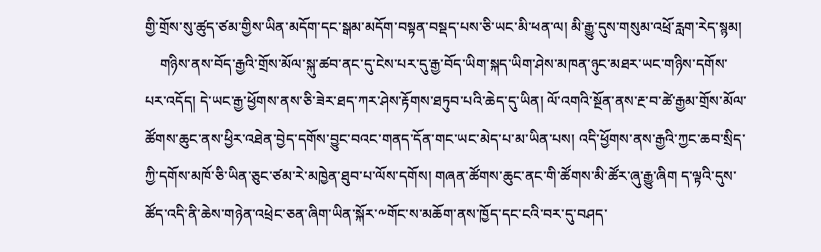གྱི་གྲོས་སུ་ཚུད་ཙམ་གྱིས་ཡིན་མདོག་དང་སྒམ་མདོག་བསྟན་བསྡད་པས་ཅི་ཡང་མི་ཕན་ལ། མི་རྒྱུ་དུས་གསུམ་འཕྲོ་རླག་རེད་སྙམ།
    གཉིས་ནས་བོད་རྒྱའི་གྲོས་མོལ་སྐུ་ཚབ་ནང་དུ་ངེས་པར་དུ་རྒྱ་བོད་ཡིག་སྐད་ཡིག་ཤེས་མཁན་ཉུང་མཐར་ཡང་གཉིས་དགོས་པར་འདོད། དེ་ཡང་རྒྱ་ཕྱོགས་ནས་ཅི་ཟེར་ཐད་ཀར་ཤེས་རྟོགས་ཐཏུབ་པའི་ཆེད་དུ་ཡིན། ལོ་འགའི་སྔོན་ནས་རྔ་བ་ཚེ་རྒྱམ་གྲོས་མོལ་ཚོགས་ཆུང་ནས་ཕྱིར་འཐེན་བྱེད་དགོས་བྱུང་བའང་གནད་དོན་གང་ཡང་མེད་པ་མ་ཡིན་པས། འདི་ཕྱོགས་ནས་རྒྱའི་ཀྱང་ཆབ་སྲིད་ཀྱི་དགོས་མཁོ་ཅི་ཡིན་ཅུང་ཙམ་རེ་མཁྱེན་ཐུབ་པ་ལོས་དགོས། གཞན་ཚོགས་ཆུང་ནང་གི་ཚོགས་མི་ཚོར་ཞུ་རྒྱུ་ཞིག ད་ལྟའི་དུས་ཚོད་འདི་ནི་ཆེས་གཉེན་འཕྲེང་ཅན་ཞིག་ཡིན་སྐོར་༸གོང་ས་མཆོག་ནས་ཁྱོད་དང་ངའི་བར་དུ་བཤད་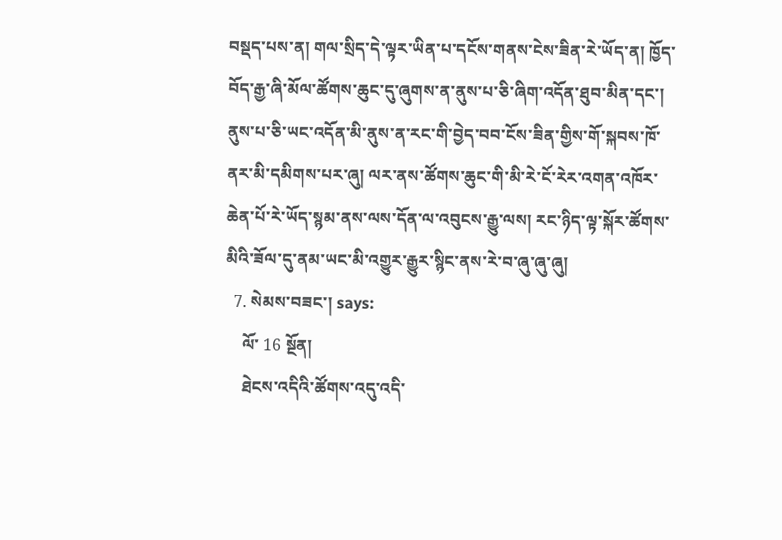བསྡད་པས་ན། གལ་སྲིད་དེ་ལྟར་ཡིན་པ་དངོས་གནས་ངེས་ཟིན་རེ་ཡོད་ན། ཁྱོད་བོད་རྒྱ་ཞི་མོལ་ཚོགས་ཆུང་དུ་ཞུགས་ན་ནུས་པ་ཅི་ཞིག་འདོན་ཐུབ་མིན་དང་། ནུས་པ་ཅི་ཡང་འདོན་མི་ནུས་ན་རང་གི་བྱེད་བབ་ངོས་ཟིན་གྱིས་གོ་སྐབས་ཁོ་ནར་མི་དམིགས་པར་ཞུ། ལར་ནས་ཚོགས་ཆུང་གི་མི་རེ་ངོ་རེར་འགན་འཁོར་ཆེན་པོ་རེ་ཡོད་སྙམ་ནས་ལས་དོན་ལ་འབུངས་རྒྱུ་ལས། རང་ཉིད་ལྟ་སྐོར་ཚོགས་མིའི་ཟོལ་དུ་ནམ་ཡང་མི་འགྱུར་རྒྱུར་སྙིང་ནས་རེ་བ་ཞུ་ཞུ་ཞུ།
  7. སེམས་བཟང་། says:
    ལོ་ 16 སྔོན།
    ཐེངས་འདིའི་ཚོགས་འདུ་འདི་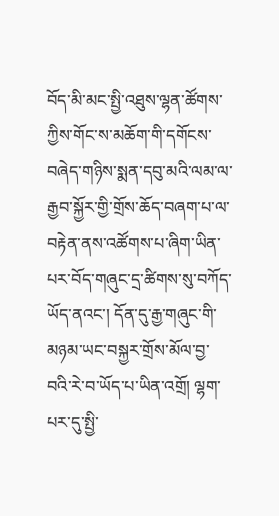བོད་མི་མང་སྤྱི་འཐུས་ལྷན་ཚོགས་ཀྱིས་གོང་ས་མཆོག་གི་དགོངས་བཞེད་གཉིས་སྨན་དབུ་མའི་ལམ་ལ་རྒྱབ་སྐྱོར་གྱི་གྲོས་ཆོད་བཞག་པ་ལ་བརྟེན་ནས་འཚོགས་པ་ཞིག་ཡིན་པར་བོད་གཞུང་དྲ་ཚིགས་སུ་བཀོད་ཡོད་ནའང་། དོན་དུ་རྒྱ་གཞུང་གི་མཉམ་ཡང་བསྐྱར་གྲོས་མོལ་བྱ་བའི་རེ་བ་ཡོད་པ་ཡིན་འགྲོ། ལྷག་པར་དུ་སྤྱི་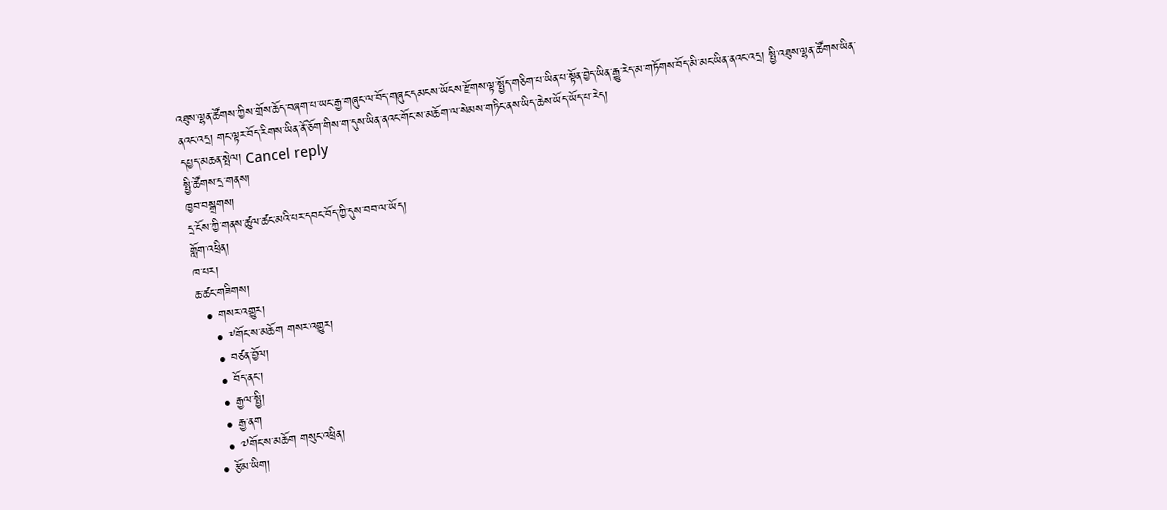འཐུས་ལྷན་ཚོགས་ཀྱིས་གྲོས་ཆོད་བཞག་པ་ཡང་རྒྱ་གཞུང་ལ་བོད་གཞུང་དམངས་ཡོངས་རྫོགས་ལྟ་སྤྱོད་གཅིག་པ་ཡིན་པ་སྟོན་བྱེད་ཡིན་རྒྱུ་རེད་མ་གཏོགས་བོད་མི་མང་ཡིན་ནའང་འདྲ། སྤྱི་འཐུས་ལྷན་ཚོགས་ཡིན་ནའང་འདྲ། གང་ལྟར་བོད་རིགས་ཡིན་ནོ་ཅོག་གིས་ག་དུས་ཡིན་ནའང་གོང་ས་མཆོག་ལ་སེམས་གཏིང་ནས་ཡིད་ཆེས་ཡོད་ཡོད་པ་རེད།
དཔྱད་མཆན་སྤེལ། Cancel reply
སྤྱི་ཚོགས་དྲ་གནས།
ཁྱབ་བསྒྲགས།
དྲ་ངོས་ཀྱི་གནས་ཚུལ་ཚང་མའི་པར་དབང་བོད་ཀྱི་དུས་བབ་ལ་ཡོད།
གློག་འཕྲིན།
ཁ་པར།
ཆ་ཚང་གཟིགས།
  • གསར་འགྱུར།
    • ༸གོང་ས་མཆོག གསར་འགྱུར།
    • བཙན་བྱོལ།
    • བོད་ནང་།
    • རྒྱལ་སྤྱི།
    • རྒྱ་ནག
    • ༧གོང་ས་མཆོག གསུང་འཕྲིན།
  • རྩོམ་ཡིག།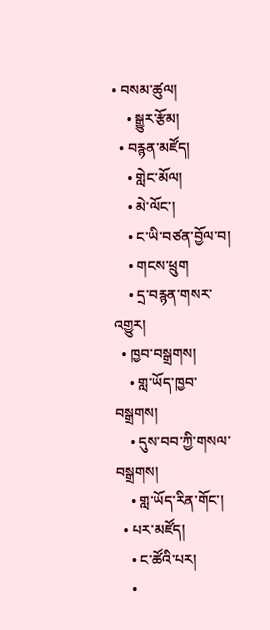• བསམ་ཚུལ།
    • སྒྱུར་རྩོམ།
  • བརྙན་མཛོད།
    • གླེང་མོལ།
    • མེ་ལོང་།
    • ང་ཡི་བཙན་བྱོལ་བ།
    • གངས་ཕྲུག
    • དྲ་བརྙན་གསར་འགྱུར།
  • ཁྱབ་བསྒྲགས།
    • གླ་ཡོད་ཁྱབ་བསྒྲགས།
    • དུས་བབ་ཀྱི་གསལ་བསྒྲགས།
    • གླ་ཡོད་རིན་གོང་།
  • པར་མཛོད།
    • ང་ཚོའི་པར།
    •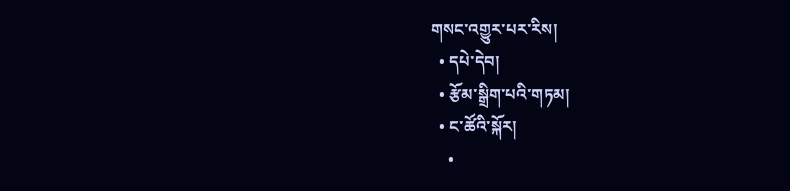གསང་འགྱུར་པར་རིས།
  • དཔེ་དེབ།
  • རྩོམ་སྒྲིག་པའི་གཏམ།
  • ང་ཚོའི་སྐོར།
    •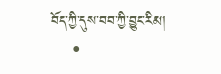བོད་ཀྱི་དུས་བབ་ཀྱི་བྱུང་རིམ།
    •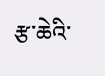རྩ་ཆེའི་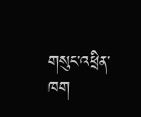གསུང་འཕྲིན་ཁག